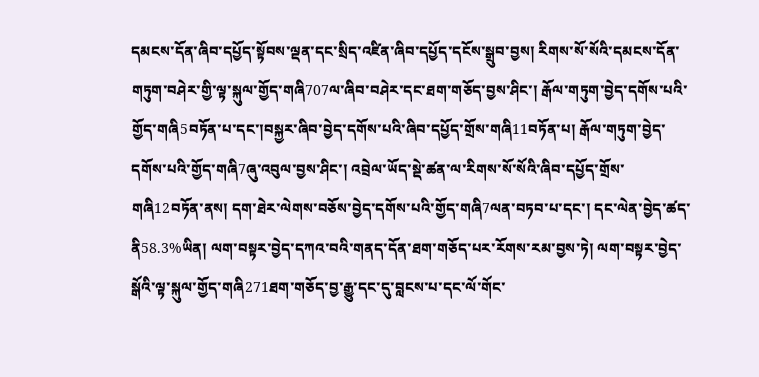དམངས་དོན་ཞིབ་དཔྱོད་སྟོབས་ལྡན་དང་སྲིད་འཛིན་ཞིབ་དཔྱོད་དངོས་སྒྲུབ་བྱས། རིགས་སོ་སོའི་དམངས་དོན་གཏུག་བཤེར་གྱི་ལྟ་སྐུལ་གྱོད་གཞི707ལ་ཞིབ་བཤེར་དང་ཐག་གཅོད་བྱས་ཤིང་། རྒོལ་གཏུག་བྱེད་དགོས་པའི་གྱོད་གཞི5བཏོན་པ་དང་།བསྐྱར་ཞིབ་བྱེད་དགོས་པའི་ཞིབ་དཔྱོད་གྲོས་གཞི11བཏོན་པ། རྒོལ་གཏུག་བྱེད་དགོས་པའི་གྱོད་གཞི7ཞུ་འབུལ་བྱས་ཤིང་། འབྲེལ་ཡོད་སྡེ་ཚན་ལ་རིགས་སོ་སོའི་ཞིབ་དཔྱོད་གྲོས་གཞི12བཏོན་ནས། དག་ཐེར་ལེགས་བཅོས་བྱེད་དགོས་པའི་གྱོད་གཞི7ལན་བཏབ་པ་དང་། དང་ལེན་བྱེད་ཚད་ནི58.3%ཡིན། ལག་བསྟར་བྱེད་དཀའ་བའི་གནད་དོན་ཐག་གཅོད་པར་རོགས་རམ་བྱས་ཏེ། ལག་བསྟར་བྱེད་སྒོའི་ལྟ་སྐུལ་གྱོད་གཞི271ཐག་གཅོད་བྱ་རྒྱུ་དང་དུ་བླངས་པ་དང་ལོ་གོང་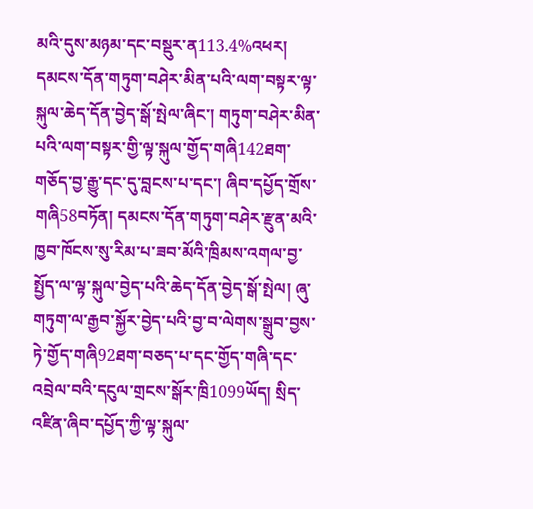མའི་དུས་མཉམ་དང་བསྡུར་ན113.4%འཕར། དམངས་དོན་གཏུག་བཤེར་མིན་པའི་ལག་བསྟར་ལྟ་སྐུལ་ཆེད་དོན་བྱེད་སྒོ་སྤེལ་ཞིང་། གཏུག་བཤེར་མིན་པའི་ལག་བསྟར་གྱི་ལྟ་སྐུལ་གྱོད་གཞི142ཐག་གཅོད་བྱ་རྒྱུ་དང་དུ་བླངས་པ་དང་། ཞིབ་དཔྱོད་གྲོས་གཞི58བཏོན། དམངས་དོན་གཏུག་བཤེར་རྫུན་མའི་ཁྱབ་ཁོངས་སུ་རིམ་པ་ཟབ་མོའི་ཁྲིམས་འགལ་བྱ་སྤྱོད་ལ་ལྟ་སྐུལ་བྱེད་པའི་ཆེད་དོན་བྱེད་སྒོ་སྤེལ། ཞུ་གཏུག་ལ་རྒྱབ་སྐྱོར་བྱེད་པའི་བྱ་བ་ལེགས་སྒྲུབ་བྱས་ཏེ་གྱོད་གཞི92ཐག་བཅད་པ་དང་གྱོད་གཞི་དང་འབྲེལ་བའི་དངུལ་གྲངས་སྒོར་ཁྲི1099ཡོད། སྲིད་འཛིན་ཞིབ་དཔྱོད་ཀྱི་ལྟ་སྐུལ་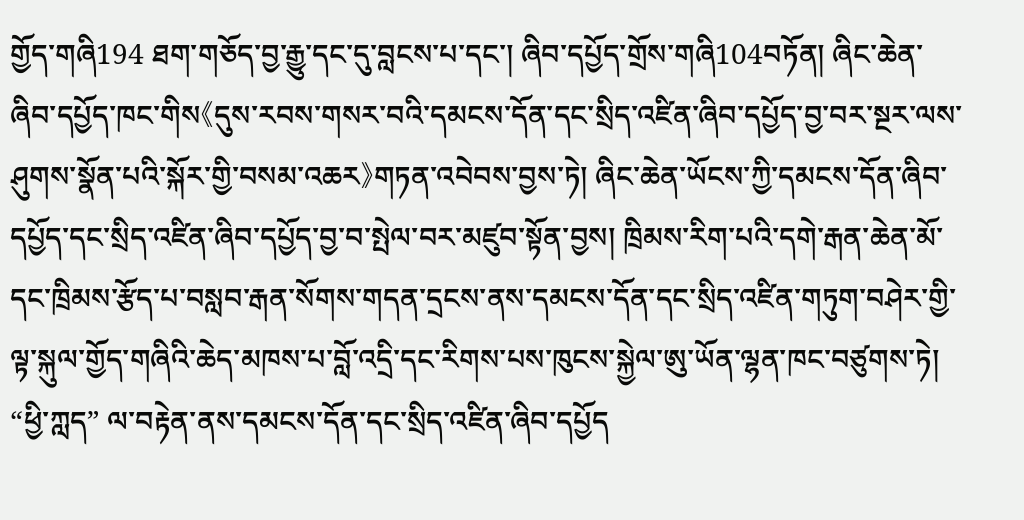གྱོད་གཞི194 ཐག་གཅོད་བྱ་རྒྱུ་དང་དུ་བླངས་པ་དང་། ཞིབ་དཔྱོད་གྲོས་གཞི104བཏོན། ཞིང་ཆེན་ཞིབ་དཔྱོད་ཁང་གིས《དུས་རབས་གསར་བའི་དམངས་དོན་དང་སྲིད་འཛིན་ཞིབ་དཔྱོད་བྱ་བར་སྔར་ལས་ཤུགས་སྣོན་པའི་སྐོར་གྱི་བསམ་འཆར》གཏན་འབེབས་བྱས་ཏེ། ཞིང་ཆེན་ཡོངས་ཀྱི་དམངས་དོན་ཞིབ་དཔྱོད་དང་སྲིད་འཛིན་ཞིབ་དཔྱོད་བྱ་བ་སྤེལ་བར་མཛུབ་སྟོན་བྱས། ཁྲིམས་རིག་པའི་དགེ་རྒན་ཆེན་མོ་དང་ཁྲིམས་རྩོད་པ་བསླབ་རྒན་སོགས་གདན་དྲངས་ནས་དམངས་དོན་དང་སྲིད་འཛིན་གཏུག་བཤེར་གྱི་ལྟ་སྐུལ་གྱོད་གཞིའི་ཆེད་མཁས་པ་བློ་འདྲི་དང་རིགས་པས་ཁུངས་སྐྱེལ་ཨུ་ཡོན་ལྷན་ཁང་བཙུགས་ཏེ། “ཕྱི་ཀླད” ལ་བརྟེན་ནས་དམངས་དོན་དང་སྲིད་འཛིན་ཞིབ་དཔྱོད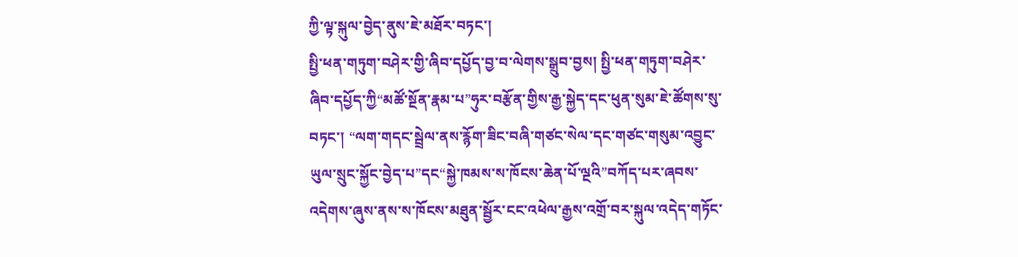ཀྱི་ལྟ་སྐུལ་བྱེད་ནུས་ཇེ་མཐོར་བཏང་།
སྤྱི་ཕན་གཏུག་བཤེར་གྱི་ཞིབ་དཔྱོད་བྱ་བ་ལེགས་སྒྲུབ་བྱས། སྤྱི་ཕན་གཏུག་བཤེར་ཞིབ་དཔྱོད་ཀྱི“མཚོ་སྔོན་རྣམ་པ”ཧུར་བརྩོན་གྱིས་རྒྱ་སྐྱེད་དང་ཕུན་སུམ་ཇེ་ཚོགས་སུ་བཏང་། “ལག་གདང་སྦྲེལ་ནས་རྙོག་ཟིང་བཞི་གཙང་སེལ་དང་གཙང་གསུམ་འབྱུང་ཡུལ་སྲུང་སྐྱོང་བྱེད་པ”དང“སྐྱེ་ཁམས་ས་ཁོངས་ཆེན་པོ་ལྔའི”བཀོད་པར་ཞབས་འདེགས་ཞུས་ནས་ས་ཁོངས་མཐུན་སྦྱོར་ངང་འཕེལ་རྒྱས་འགྲོ་བར་སྐུལ་འདེད་གཏོང་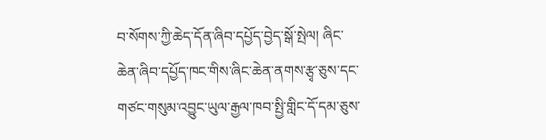བ་སོགས་ཀྱི་ཆེད་དོན་ཞིབ་དཔྱོད་བྱེད་སྒོ་སྤེལ། ཞིང་ཆེན་ཞིབ་དཔྱོད་ཁང་གིས་ཞིང་ཆེན་ནགས་རྩྭ་ཅུས་དང་གཙང་གསུམ་འབྱུང་ཡུལ་རྒྱལ་ཁབ་སྤྱི་གླིང་དོ་དམ་ཅུས་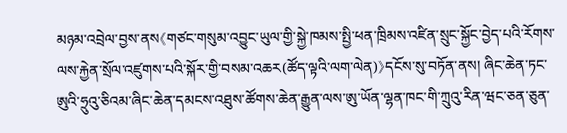མཉམ་འབྲེལ་བྱས་ནས《གཙང་གསུམ་འབྱུང་ཡུལ་གྱི་སྐྱེ་ཁམས་སྤྱི་ཕན་ཁྲིམས་འཛིན་སྲུང་སྐྱོང་བྱེད་པའི་རོགས་ལས་རྐྱེན་སྲོལ་འཛུགས་པའི་སྐོར་གྱི་བསམ་འཆར(ཚོད་ལྟའི་ལག་ལེན)》དངོས་སུ་བཏོན་ནས། ཞིང་ཆེན་ཏང་ཨུའི་ཧྲུའུ་ཅིའམ་ཞིང་ཆེན་དམངས་འཐུས་ཚོགས་ཆེན་རྒྱུན་ལས་ཨུ་ཡོན་ལྷན་ཁང་གི་ཀྲུའུ་རིན་ཝང་ཅན་ཅུན་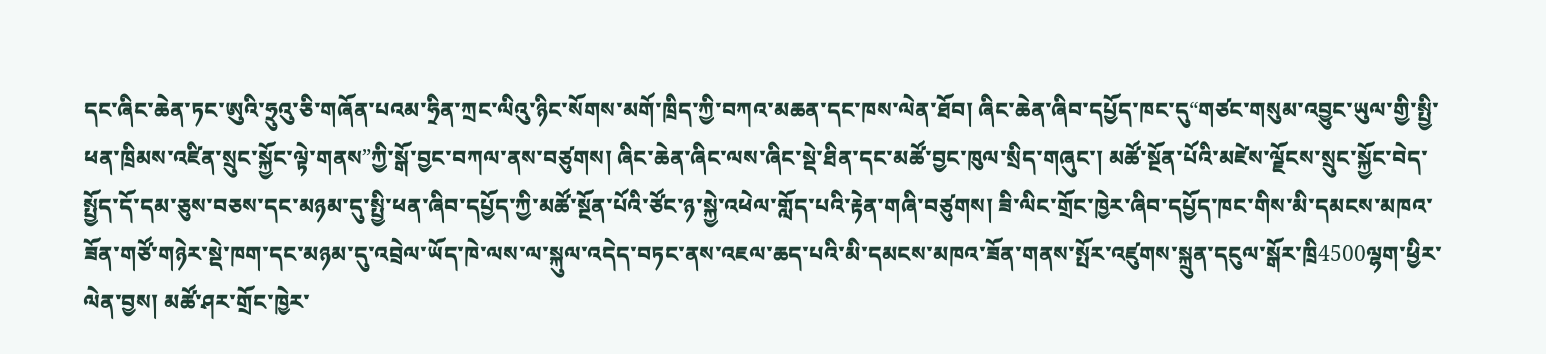དང་ཞིང་ཆེན་ཏང་ཨུའི་ཧྲུའུ་ཅི་གཞོན་པའམ་ཧྲིན་ཀྲང་ལིའུ་ཉིང་སོགས་མགོ་ཁྲིད་ཀྱི་བཀའ་མཆན་དང་ཁས་ལེན་ཐོབ། ཞིང་ཆེན་ཞིབ་དཔྱོད་ཁང་དུ“གཙང་གསུམ་འབྱུང་ཡུལ་གྱི་སྤྱི་ཕན་ཁྲིམས་འཛིན་སྲུང་སྐྱོང་ལྟེ་གནས”ཀྱི་སྒོ་བྱང་བཀལ་ནས་བཙུགས། ཞིང་ཆེན་ཞིང་ལས་ཞིང་སྡེ་ཐིན་དང་མཚོ་བྱང་ཁུལ་སྲིད་གཞུང་། མཚོ་སྔོན་པོའི་མཛེས་ལྗོངས་སྲུང་སྐྱོང་བེད་སྤྱོད་དོ་དམ་ཅུས་བཅས་དང་མཉམ་དུ་སྤྱི་ཕན་ཞིབ་དཔྱོད་ཀྱི་མཚོ་སྔོན་པོའི་ཙོང་ཉ་སྐྱེ་འཕེལ་གློད་པའི་རྟེན་གཞི་བཙུགས། ཟི་ལིང་གྲོང་ཁྱེར་ཞིབ་དཔྱོད་ཁང་གིས་མི་དམངས་མཁའ་ཟོན་གཙོ་གཉེར་སྡེ་ཁག་དང་མཉམ་དུ་འབྲེལ་ཡོད་ཁེ་ལས་ལ་སྐུལ་འདེད་བཏང་ནས་འཇལ་ཆད་པའི་མི་དམངས་མཁའ་ཟོན་གནས་སྤོར་འཛུགས་སྐྲུན་དངུལ་སྒོར་ཁྲི4500ལྷག་ཕྱིར་ལེན་བྱས། མཚོ་ཤར་གྲོང་ཁྱེར་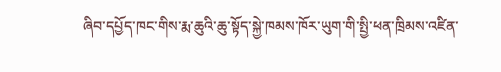ཞིབ་དཔྱོད་ཁང་གིས་རྨ་ཆུའི་ཆུ་སྟོད་སྐྱེ་ཁམས་ཁོར་ཡུག་གི་སྤྱི་ཕན་ཁྲིམས་འཛིན་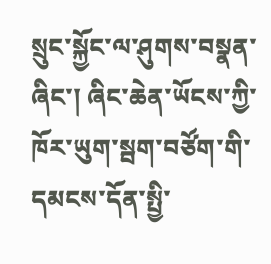སྲུང་སྐྱོང་ལ་ཤུགས་བསྣན་ཞིང་། ཞིང་ཆེན་ཡོངས་ཀྱི་ཁོར་ཡུག་སྦག་བཙོག་གི་དམངས་དོན་སྤྱི་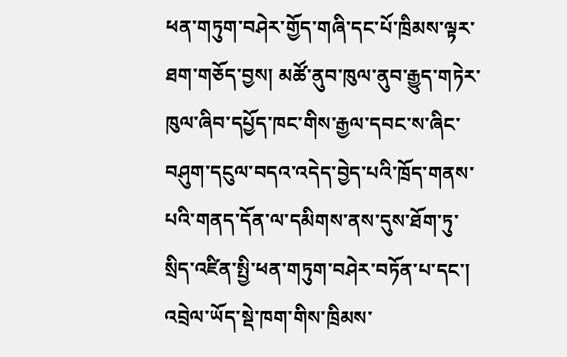ཕན་གཏུག་བཤེར་གྱོད་གཞི་དང་པོ་ཁྲིམས་ལྟར་ཐག་གཅོད་བྱས། མཚོ་ནུབ་ཁུལ་ནུབ་རྒྱུད་གཏེར་ཁུལ་ཞིབ་དཔྱོད་ཁང་གིས་རྒྱལ་དབང་ས་ཞིང་བཤུག་དངུལ་བདའ་འདེད་བྱེད་པའི་ཁྲོད་གནས་པའི་གནད་དོན་ལ་དམིགས་ནས་དུས་ཐོག་ཏུ་སྲིད་འཛིན་སྤྱི་ཕན་གཏུག་བཤེར་བཏོན་པ་དང་། འབྲེལ་ཡོད་སྡེ་ཁག་གིས་ཁྲིམས་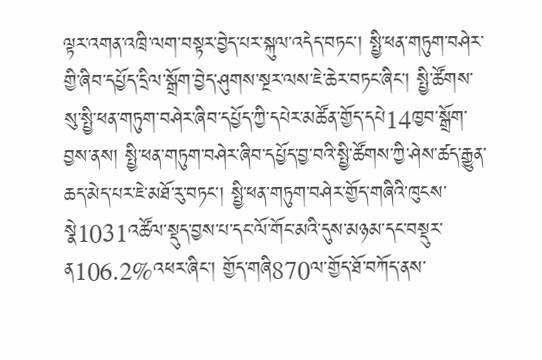ལྟར་འགན་འཁྲི་ལག་བསྟར་བྱེད་པར་སྐུལ་འདེད་བཏང་། སྤྱི་ཕན་གཏུག་བཤེར་གྱི་ཞིབ་དཔྱོད་དྲིལ་སྒྲོག་བྱེད་ཤུགས་སྔར་ལས་ཇེ་ཆེར་བཏང་ཞིང་། སྤྱི་ཚོགས་སུ་སྤྱི་ཕན་གཏུག་བཤེར་ཞིབ་དཔྱོད་ཀྱི་དཔེར་མཚོན་གྱོད་དཔེ14ཁྱབ་སྒྲོག་བྱས་ནས། སྤྱི་ཕན་གཏུག་བཤེར་ཞིབ་དཔྱོད་བྱ་བའི་སྤྱི་ཚོགས་ཀྱི་ཤེས་ཚད་རྒྱུན་ཆད་མེད་པར་ཇེ་མཐོ་རུ་བཏང་། སྤྱི་ཕན་གཏུག་བཤེར་གྱོད་གཞིའི་ཁུངས་སྣེ1031འཚོལ་སྡུད་བྱས་པ་དང་ལོ་གོང་མའི་དུས་མཉམ་དང་བསྡུར་ན106.2%འཕར་ཞིང་། གྱོད་གཞི870ལ་གྱོད་ཐོ་བཀོད་ནས་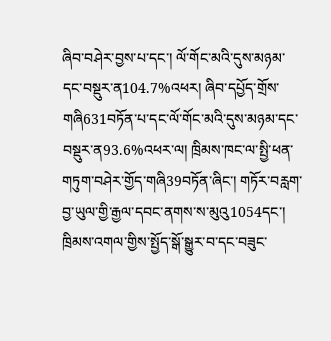ཞིབ་བཤེར་བྱས་པ་དང་། ལོ་གོང་མའི་དུས་མཉམ་དང་བསྡུར་ན104.7%འཕར། ཞིབ་དཔྱོད་གྲོས་གཞི631བཏོན་པ་དང་ལོ་གོང་མའི་དུས་མཉམ་དང་བསྡུར་ན93.6%འཕར་ལ། ཁྲིམས་ཁང་ལ་སྤྱི་ཕན་གཏུག་བཤེར་གྱོད་གཞི39བཏོན་ཞིང་། གཏོར་བརླག་བྱ་ཡུལ་གྱི་རྒྱལ་དབང་ནགས་ས་མུའུ1054དང་། ཁྲིམས་འགལ་གྱིས་སྤྱོད་སྒོ་སྒྱུར་བ་དང་བཟུང་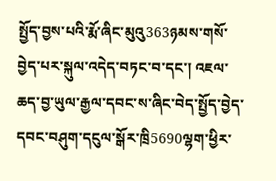སྤྱོད་བྱས་པའི་རྨོ་ཞིང་མུའུ363ཉམས་གསོ་བྱེད་པར་སྐུལ་འདེད་བཏང་བ་དང་། འཇལ་ཆད་བྱ་ཡུལ་རྒྱལ་དབང་ས་ཞིང་བེད་སྤྱོད་བྱེད་དབང་བཤུག་དངུལ་སྒོར་ཁྲི5690ལྷག་ཕྱིར་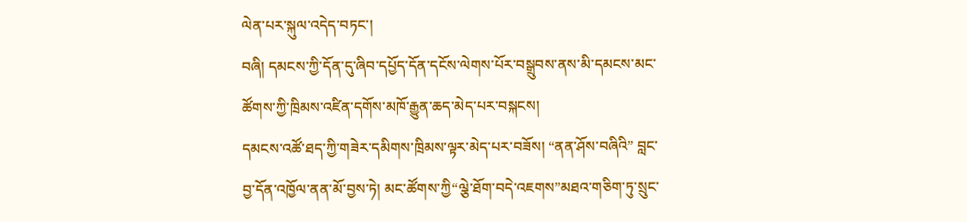ལེན་པར་སྐུལ་འདེད་བཏང་།
བཞི། དམངས་ཀྱི་དོན་དུ་ཞིབ་དཔྱོད་དོན་དངོས་ལེགས་པོར་བསྒྲུབས་ནས་མི་དམངས་མང་ཚོགས་ཀྱི་ཁྲིམས་འཛིན་དགོས་མཁོ་རྒྱུན་ཆད་མེད་པར་བསྐངས།
དམངས་འཚོ་ཐད་ཀྱི་གཟེར་དམིགས་ཁྲིམས་ལྟར་མེད་པར་བཟོས། “ནན་ཤོས་བཞིའི” བླང་བྱ་དོན་འཁྱོལ་ནན་མོ་བྱས་ཏེ། མང་ཚོགས་ཀྱི“ལྕེ་ཐོག་བདེ་འཇགས”མཐའ་གཅིག་ཏུ་སྲུང་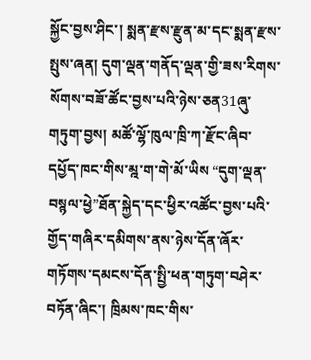སྐྱོང་བྱས་ཤིང་། སྨན་རྫས་རྫུན་མ་དང་སྨན་རྫས་སྤུས་ཞན། དུག་ལྡན་གནོད་ལྡན་གྱི་ཟས་རིགས་སོགས་བཟོ་ཚོང་བྱས་པའི་ཉེས་ཅན31ཞུ་གཏུག་བྱས། མཚོ་ལྷོ་ཁུལ་ཁྲི་ཀ་རྫོང་ཞིབ་དཔྱོད་ཁང་གིས་མྰ་ག་གེ་མོ་ཡིས “དུག་ལྡན་བསྙལ་ཕྱེ”ཐོན་སྐྱེད་དང་ཕྱིར་འཚོང་བྱས་པའི་གྱོད་གཞིར་དམིགས་ནས་ཉེས་དོན་ཞོར་གཏོགས་དམངས་དོན་སྤྱི་ཕན་གཏུག་བཤེར་བཏོན་ཞིང་། ཁྲིམས་ཁང་གིས་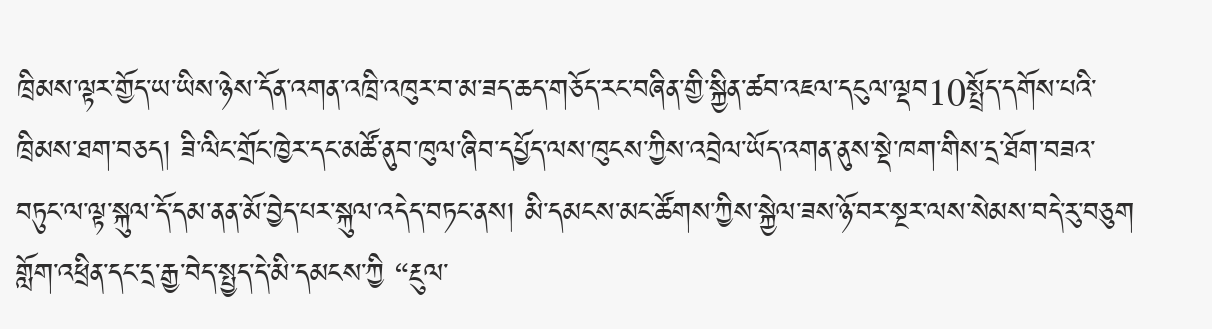ཁྲིམས་ལྟར་གྱོད་ཡ་ཡིས་ཉེས་དོན་འགན་འཁྲི་འཁུར་བ་མ་ཟད་ཆད་གཅོད་རང་བཞིན་གྱི་སྐྱིན་ཚབ་འཇལ་དངུལ་ལྡབ10སྤྲོད་དགོས་པའི་ཁྲིམས་ཐག་བཅད། ཟི་ལིང་གྲོང་ཁྱེར་དང་མཚོ་ནུབ་ཁུལ་ཞིབ་དཔྱོད་ལས་ཁུངས་ཀྱིས་འབྲེལ་ཡོད་འགན་ནུས་སྡེ་ཁག་གིས་དྲ་ཐོག་བཟའ་བཏུང་ལ་ལྟ་སྐུལ་དོ་དམ་ནན་མོ་བྱེད་པར་སྐུལ་འདེད་བཏང་ནས། མི་དམངས་མང་ཚོགས་ཀྱིས་སྐྱེལ་ཟས་ཉོ་བར་སྔར་ལས་སེམས་བདེ་རུ་བཅུག གློག་འཕྲིན་དང་དྲ་རྒྱ་བེད་སྤྱད་དེ་མི་དམངས་ཀྱི “རྔུལ་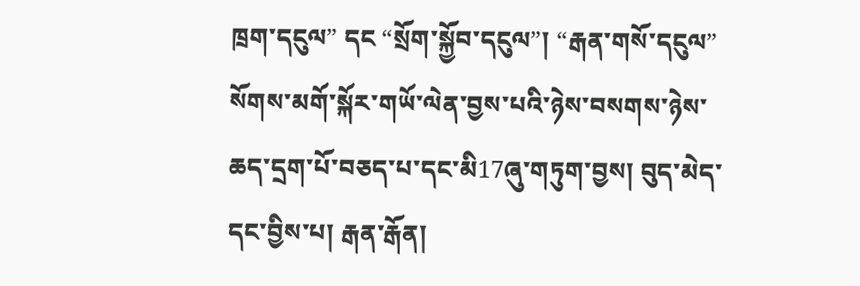ཁྲག་དངུལ” དང “སྲོག་སྐྱོབ་དངུལ”། “རྒན་གསོ་དངུལ” སོགས་མགོ་སྐོར་གཡོ་ལེན་བྱས་པའི་ཉེས་བསགས་ཉེས་ཆད་དྲག་པོ་བཅད་པ་དང་མི17ཞུ་གཏུག་བྱས། བུད་མེད་དང་བྱིས་པ། རྒན་རྒོན།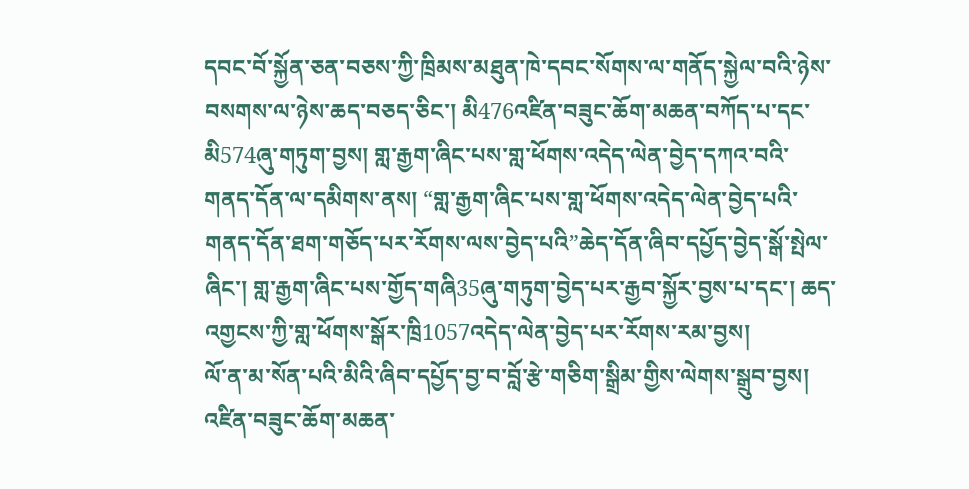དབང་བོ་སྐྱོན་ཅན་བཅས་ཀྱི་ཁྲིམས་མཐུན་ཁེ་དབང་སོགས་ལ་གནོད་སྐྱེལ་བའི་ཉེས་བསགས་ལ་ཉེས་ཆད་བཅད་ཅིང་། མི476འཛིན་བཟུང་ཆོག་མཆན་བཀོད་པ་དང་མི574ཞུ་གཏུག་བྱས། གླ་རྒྱག་ཞིང་པས་གླ་ཕོགས་འདེད་ལེན་བྱེད་དཀའ་བའི་གནད་དོན་ལ་དམིགས་ནས། “གླ་རྒྱག་ཞིང་པས་གླ་ཕོགས་འདེད་ལེན་བྱེད་པའི་གནད་དོན་ཐག་གཅོད་པར་རོགས་ལས་བྱེད་པའི”ཆེད་དོན་ཞིབ་དཔྱོད་བྱེད་སྒོ་སྤེལ་ཞིང་། གླ་རྒྱག་ཞིང་པས་གྱོད་གཞི35ཞུ་གཏུག་བྱེད་པར་རྒྱབ་སྐྱོར་བྱས་པ་དང་། ཆད་འགྱངས་ཀྱི་གླ་ཕོགས་སྒོར་ཁྲི1057འདེད་ལེན་བྱེད་པར་རོགས་རམ་བྱས།
ལོ་ན་མ་སོན་པའི་མིའི་ཞིབ་དཔྱོད་བྱ་བ་བློ་རྩེ་གཅིག་སྒྲིམ་གྱིས་ལེགས་སྒྲུབ་བྱས། འཛིན་བཟུང་ཆོག་མཆན་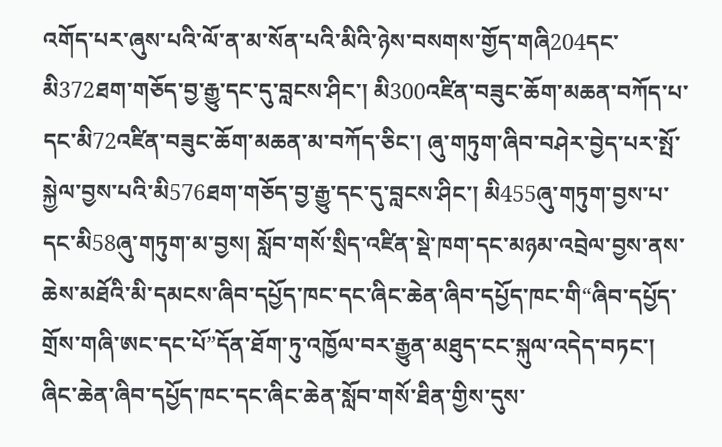འགོད་པར་ཞུས་པའི་ལོ་ན་མ་སོན་པའི་མིའི་ཉེས་བསགས་གྱོད་གཞི204དང་མི372ཐག་གཅོད་བྱ་རྒྱུ་དང་དུ་བླངས་ཤིང་། མི300འཛིན་བཟུང་ཆོག་མཆན་བཀོད་པ་དང་མི72འཛིན་བཟུང་ཆོག་མཆན་མ་བཀོད་ཅིང་། ཞུ་གཏུག་ཞིབ་བཤེར་བྱེད་པར་སྤོ་སྐྱེལ་བྱས་པའི་མི576ཐག་གཅོད་བྱ་རྒྱུ་དང་དུ་བླངས་ཤིང་། མི455ཞུ་གཏུག་བྱས་པ་དང་མི58ཞུ་གཏུག་མ་བྱས། སློབ་གསོ་སྲིད་འཛིན་སྡེ་ཁག་དང་མཉམ་འབྲེལ་བྱས་ནས་ཆེས་མཐོའི་མི་དམངས་ཞིབ་དཔྱོད་ཁང་དང་ཞིང་ཆེན་ཞིབ་དཔྱོད་ཁང་གི“ཞིབ་དཔྱོད་གྲོས་གཞི་ཨང་དང་པོ”དོན་ཐོག་ཏུ་འཁྱོལ་བར་རྒྱུན་མཐུད་ངང་སྐུལ་འདེད་བཏང་། ཞིང་ཆེན་ཞིབ་དཔྱོད་ཁང་དང་ཞིང་ཆེན་སློབ་གསོ་ཐིན་གྱིས་དུས་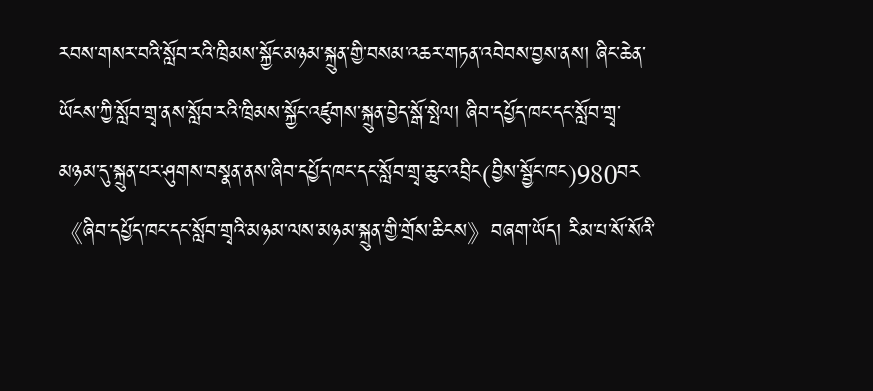རབས་གསར་བའི་སློབ་རའི་ཁྲིམས་སྐྱོང་མཉམ་སྐྲུན་གྱི་བསམ་འཆར་གཏན་འབེབས་བྱས་ནས། ཞིང་ཆེན་ཡོངས་ཀྱི་སློབ་གྲྭ་ནས་སློབ་རའི་ཁྲིམས་སྐྱོང་འཛུགས་སྐྲུན་བྱེད་སྒོ་སྤེལ། ཞིབ་དཔྱོད་ཁང་དང་སློབ་གྲྭ་མཉམ་དུ་སྐྲུན་པར་ཤུགས་བསྣན་ནས་ཞིབ་དཔྱོད་ཁང་དང་སློབ་གྲྭ་ཆུང་འབྲིང(བྱིས་སྦྱོང་ཁང)980བར《ཞིབ་དཔྱོད་ཁང་དང་སློབ་གྲྭའི་མཉམ་ལས་མཉམ་སྐྲུན་གྱི་གྲོས་ཆིངས》བཞག་ཡོད། རིམ་པ་སོ་སོའི་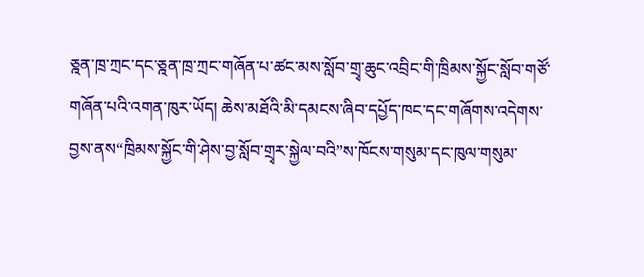ཅྰན་ཁྲ་ཀྲང་དང་ཅྰན་ཁྲ་ཀྲང་གཞོན་པ་ཚང་མས་སློབ་གྲྭ་ཆུང་འབྲིང་གི་ཁྲིམས་སྐྱོང་སློབ་གཙོ་གཞོན་པའི་འགན་ཁུར་ཡོད། ཆེས་མཐོའི་མི་དམངས་ཞིབ་དཔྱོད་ཁང་དང་གཞོགས་འདེགས་བྱས་ནས“ཁྲིམས་སྐྱོང་གི་ཤེས་བྱ་སློབ་གྲྭར་སྐྱེལ་བའི”ས་ཁོངས་གསུམ་དང་ཁུལ་གསུམ་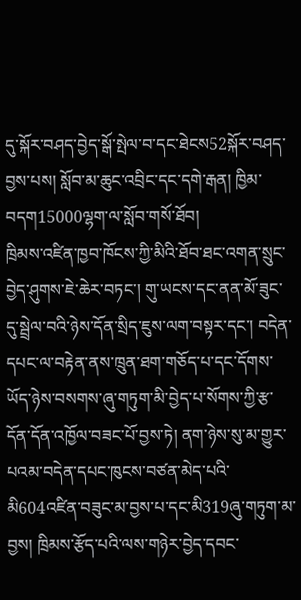དུ་སྐོར་བཤད་བྱེད་སྒོ་སྤེལ་བ་དང་ཐེངས52སྐོར་བཤད་བྱས་པས། སློབ་མ་ཆུང་འབྲིང་དང་དགེ་རྒན། ཁྱིམ་བདག15000ལྷག་ལ་སློབ་གསོ་ཐོབ།
ཁྲིམས་འཛིན་ཁྱབ་ཁོངས་ཀྱི་མིའི་ཐོབ་ཐང་འགན་སྲུང་བྱེད་ཤུགས་ཇེ་ཆེར་བཏང་། གུ་ཡངས་དང་ནན་མོ་ཟུང་དུ་སྦྲེལ་བའི་ཉེས་དོན་སྲིད་ཇུས་ལག་བསྟར་དང་། བདེན་དཔང་ལ་བརྟེན་ནས་ཁྲུན་ཐག་གཅོད་པ་དང་དོགས་ཡོད་ཉེས་བསགས་ཞུ་གཏུག་མི་བྱེད་པ་སོགས་ཀྱི་རྩ་དོན་དོན་འཁྱོལ་བཟང་པོ་བྱས་ཏེ། ནག་ཉེས་སུ་མ་གྱུར་པའམ་བདེན་དཔང་ཁུངས་བཙན་མེད་པའི་མི604འཛིན་བཟུང་མ་བྱས་པ་དང་མི319ཞུ་གཏུག་མ་བྱས། ཁྲིམས་རྩོད་པའི་ལས་གཉེར་བྱེད་དབང་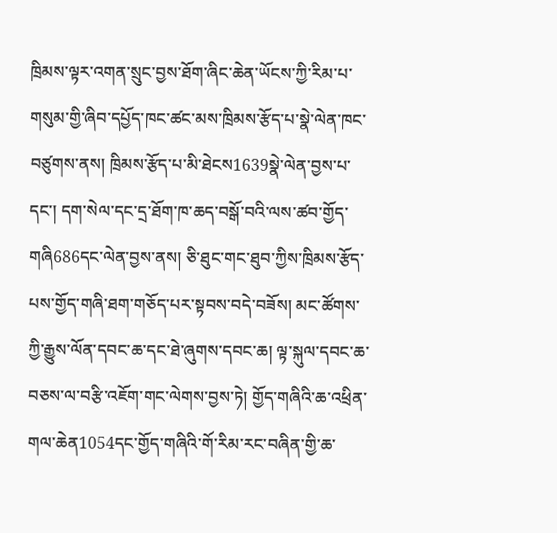ཁྲིམས་ལྟར་འགན་སྲུང་བྱས་ཐོག་ཞིང་ཆེན་ཡོངས་ཀྱི་རིམ་པ་གསུམ་གྱི་ཞིབ་དཔྱོད་ཁང་ཚང་མས་ཁྲིམས་རྩོད་པ་སྣེ་ལེན་ཁང་བཙུགས་ནས། ཁྲིམས་རྩོད་པ་མི་ཐེངས1639སྣེ་ལེན་བྱས་པ་དང་། དག་སེལ་དང་དྲ་ཐོག་ཁ་ཆད་བསྒོ་བའི་ལས་ཚབ་གྱོད་གཞི686དང་ལེན་བྱས་ནས། ཅི་ཐུང་གང་ཐུབ་ཀྱིས་ཁྲིམས་རྩོད་པས་གྱོད་གཞི་ཐག་གཅོད་པར་སྟབས་བདེ་བཟོས། མང་ཚོགས་ཀྱི་རྒྱུས་ལོན་དབང་ཆ་དང་ཐེ་ཞུགས་དབང་ཆ། ལྟ་སྐུལ་དབང་ཆ་བཅས་ལ་བརྩི་འཇོག་གང་ལེགས་བྱས་ཏེ། གྱོད་གཞིའི་ཆ་འཕྲིན་གལ་ཆེན1054དང་གྱོད་གཞིའི་གོ་རིམ་རང་བཞིན་གྱི་ཆ་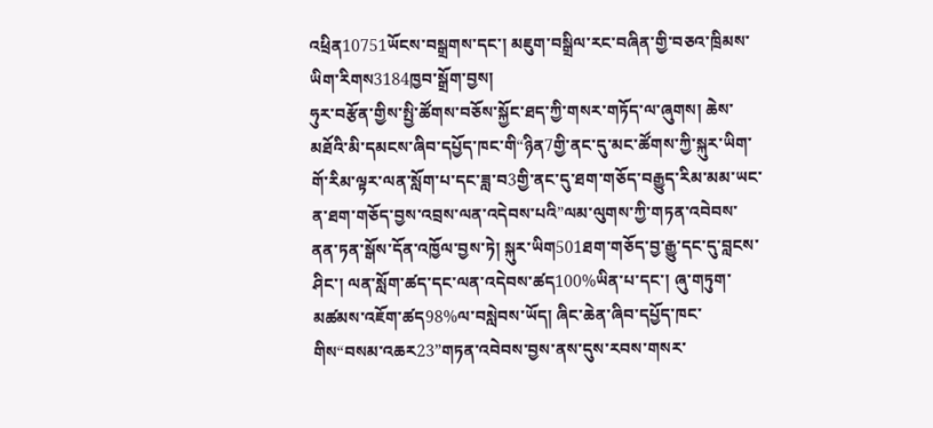འཕྲིན10751ཡོངས་བསྒྲགས་དང་། མཇུག་བསྒྲིལ་རང་བཞིན་གྱི་བཅའ་ཁྲིམས་ཡིག་རིགས3184ཁྱབ་སྒྲོག་བྱས།
ཧུར་བརྩོན་གྱིས་སྤྱི་ཚོགས་བཅོས་སྐྱོང་ཐད་ཀྱི་གསར་གཏོད་ལ་ཞུགས། ཆེས་མཐོའི་མི་དམངས་ཞིབ་དཔྱོད་ཁང་གི“ཉིན7གྱི་ནང་དུ་མང་ཚོགས་ཀྱི་སྐུར་ཡིག་གོ་རིམ་ལྟར་ལན་སློག་པ་དང་ཟླ་བ3གྱི་ནང་དུ་ཐག་གཅོད་བརྒྱུད་རིམ་མམ་ཡང་ན་ཐག་གཅོད་བྱས་འབྲས་ལན་འདེབས་པའི”ལམ་ལུགས་ཀྱི་གཏན་འབེབས་ནན་ཏན་སྒོས་དོན་འཁྱོལ་བྱས་ཏེ། སྐུར་ཡིག501ཐག་གཅོད་བྱ་རྒྱུ་དང་དུ་བླངས་ཤིང་། ལན་སློག་ཚད་དང་ལན་འདེབས་ཚད100%ཡིན་པ་དང་། ཞུ་གཏུག་མཚམས་འཇོག་ཚད98%ལ་བསླེབས་ཡོད། ཞིང་ཆེན་ཞིབ་དཔྱོད་ཁང་གིས“བསམ་འཆར23”གཏན་འབེབས་བྱས་ནས་དུས་རབས་གསར་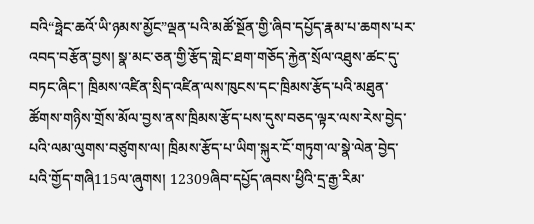བའི“ཧྥེང་ཆའོ་ཡི་ཉམས་མྱོང”ལྡན་པའི་མཚོ་སྔོན་གྱི་ཞིབ་དཔྱོད་རྣམ་པ་ཆགས་པར་འབད་བརྩོན་བྱས། སྣ་མང་ཅན་གྱི་རྩོད་གླེང་ཐག་གཅོད་རྐྱེན་སྲོལ་འཐུས་ཚང་དུ་བཏང་ཞིང་། ཁྲིམས་འཛིན་སྲིད་འཛིན་ལས་ཁུངས་དང་ཁྲིམས་རྩོད་པའི་མཐུན་ཚོགས་གཉིས་གྲོས་མོལ་བྱས་ནས་ཁྲིམས་རྩོད་པས་དུས་བཅད་ལྟར་ལས་རེས་བྱེད་པའི་ལམ་ལུགས་བཙུགས་ལ། ཁྲིམས་རྩོད་པ་ཡིག་སྐུར་ངོ་གཏུག་ལ་སྣེ་ལེན་བྱེད་པའི་གྱོད་གཞི115ལ་ཞུགས། 12309ཞིབ་དཔྱོད་ཞབས་ཕྱིའི་དྲ་རྒྱ་རིམ་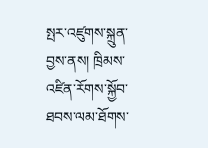སྤར་འཛུགས་སྐྲུན་བྱས་ནས། ཁྲིམས་འཛིན་རོགས་སྐྱོབ་ཐབས་ལམ་ཐོགས་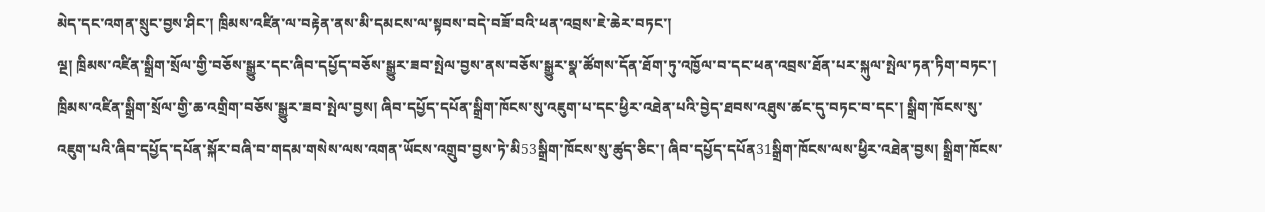མེད་དང་འགན་སྲུང་བྱས་ཤིང་། ཁྲིམས་འཛིན་ལ་བརྟེན་ནས་མི་དམངས་ལ་སྟབས་བདེ་བཟོ་བའི་ཕན་འབྲས་ཇེ་ཆེར་བཏང་།
ལྔ། ཁྲིམས་འཛིན་སྒྲིག་སྲོལ་གྱི་བཅོས་སྒྱུར་དང་ཞིབ་དཔྱོད་བཅོས་སྒྱུར་ཟབ་སྤེལ་བྱས་ནས་བཅོས་སྒྱུར་སྣ་ཚོགས་དོན་ཐོག་ཏུ་འཁྱོལ་བ་དང་ཕན་འབྲས་ཐོན་པར་སྐུལ་སྤེལ་ཏན་ཏིག་བཏང་།
ཁྲིམས་འཛིན་སྒྲིག་སྲོལ་གྱི་ཆ་འགྲིག་བཅོས་སྒྱུར་ཟབ་སྤེལ་བྱས། ཞིབ་དཔྱོད་དཔོན་སྒྲིག་ཁོངས་སུ་འཇུག་པ་དང་ཕྱིར་འཐེན་པའི་བྱེད་ཐབས་འཐུས་ཚང་དུ་བཏང་བ་དང་། སྒྲིག་ཁོངས་སུ་འཇུག་པའི་ཞིབ་དཔྱོད་དཔོན་སྐོར་བཞི་བ་གདམ་གསེས་ལས་འགན་ཡོངས་འགྲུབ་བྱས་ཏེ་མི53སྒྲིག་ཁོངས་སུ་ཚུད་ཅིང་། ཞིབ་དཔྱོད་དཔོན31སྒྲིག་ཁོངས་ལས་ཕྱིར་འཐེན་བྱས། སྒྲིག་ཁོངས་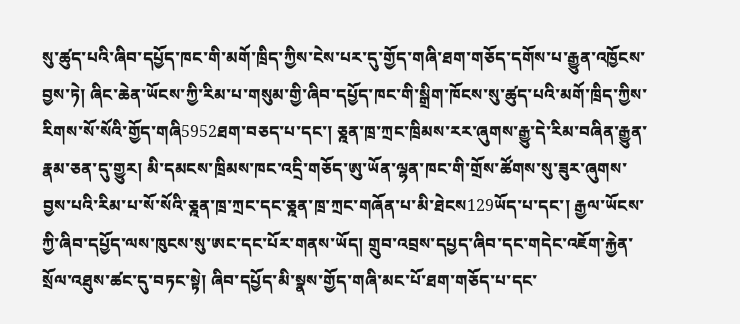སུ་ཚུད་པའི་ཞིབ་དཔྱོད་ཁང་གི་མགོ་ཁྲིད་ཀྱིས་ངེས་པར་དུ་གྱོད་གཞི་ཐག་གཅོད་དགོས་པ་རྒྱུན་འཁྱོངས་བྱས་ཏེ། ཞིང་ཆེན་ཡོངས་ཀྱི་རིམ་པ་གསུམ་གྱི་ཞིབ་དཔྱོད་ཁང་གི་སྒྲིག་ཁོངས་སུ་ཚུད་པའི་མགོ་ཁྲིད་ཀྱིས་རིགས་སོ་སོའི་གྱོད་གཞི5952ཐག་བཅད་པ་དང་། ཅྰན་ཁྲ་ཀྲང་ཁྲིམས་རར་ཞུགས་རྒྱུ་དེ་རིམ་བཞིན་རྒྱུན་རྣམ་ཅན་དུ་གྱུར། མི་དམངས་ཁྲིམས་ཁང་འདྲི་གཅོད་ཨུ་ཡོན་ལྷན་ཁང་གི་གྲོས་ཚོགས་སུ་ཟུར་ཞུགས་བྱས་པའི་རིམ་པ་སོ་སོའི་ཅྰན་ཁྲ་ཀྲང་དང་ཅྰན་ཁྲ་ཀྲང་གཞོན་པ་མི་ཐེངས129ཡོད་པ་དང་། རྒྱལ་ཡོངས་ཀྱི་ཞིབ་དཔྱོད་ལས་ཁུངས་སུ་ཨང་དང་པོར་གནས་ཡོད། གྲུབ་འབྲས་དཔྱད་ཞིབ་དང་གདེང་འཇོག་རྐྱེན་སྲོལ་འཐུས་ཚང་དུ་བཏང་སྟེ། ཞིབ་དཔྱོད་མི་སྣས་གྱོད་གཞི་མང་པོ་ཐག་གཅོད་པ་དང་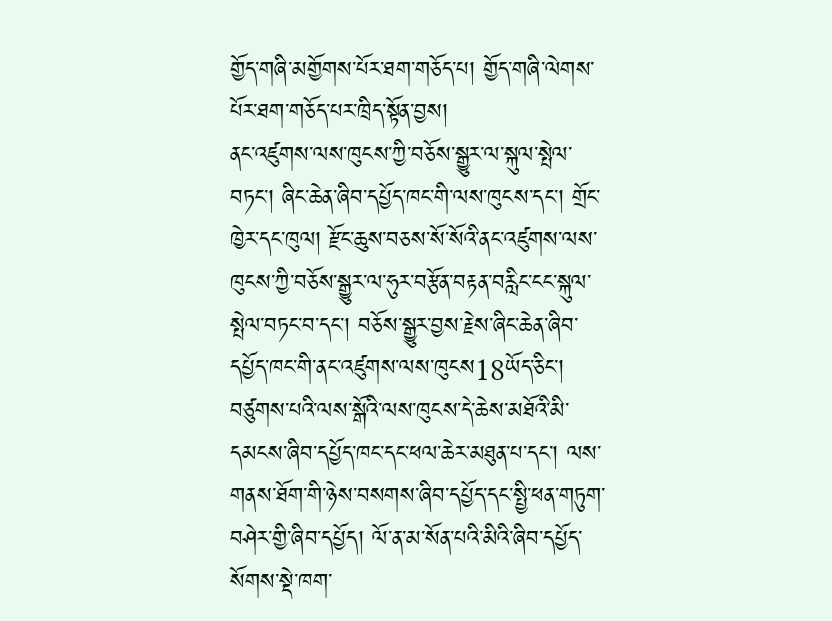གྱོད་གཞི་མགྱོགས་པོར་ཐག་གཅོད་པ། གྱོད་གཞི་ལེགས་པོར་ཐག་གཅོད་པར་ཁྲིད་སྟོན་བྱས།
ནང་འཛུགས་ལས་ཁུངས་ཀྱི་བཅོས་སྒྱུར་ལ་སྐུལ་སྤེལ་བཏང་། ཞིང་ཆེན་ཞིབ་དཔྱོད་ཁང་གི་ལས་ཁུངས་དང་། གྲོང་ཁྱེར་དང་ཁུལ། རྫོང་ཆུས་བཅས་སོ་སོའི་ནང་འཛུགས་ལས་ཁུངས་ཀྱི་བཅོས་སྒྱུར་ལ་ཧུར་བརྩོན་བརྟན་བརླིང་ངང་སྐུལ་སྤེལ་བཏང་བ་དང་། བཅོས་སྒྱུར་བྱས་རྗེས་ཞིང་ཆེན་ཞིབ་དཔྱོད་ཁང་གི་ནང་འཛུགས་ལས་ཁུངས18ཡོད་ཅིང་། བཙུགས་པའི་ལས་སྒོའི་ལས་ཁུངས་དེ་ཆེས་མཐོའི་མི་དམངས་ཞིབ་དཔྱོད་ཁང་དང་ཕལ་ཆེར་མཐུན་པ་དང་། ལས་གནས་ཐོག་གི་ཉེས་བསགས་ཞིབ་དཔྱོད་དང་སྤྱི་ཕན་གཏུག་བཤེར་གྱི་ཞིབ་དཔྱོད། ལོ་ན་མ་སོན་པའི་མིའི་ཞིབ་དཔྱོད་སོགས་སྡེ་ཁག་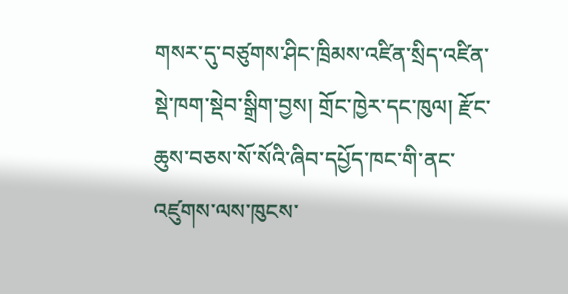གསར་དུ་བཙུགས་ཤིང་ཁྲིམས་འཛིན་སྲིད་འཛིན་སྡེ་ཁག་སྡེབ་སྒྲིག་བྱས། གྲོང་ཁྱེར་དང་ཁུལ། རྫོང་ཆུས་བཅས་སོ་སོའི་ཞིབ་དཔྱོད་ཁང་གི་ནང་འཛུགས་ལས་ཁུངས་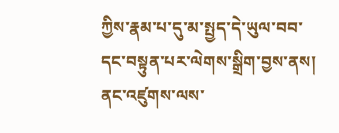ཀྱིས་རྣམ་པ་དུ་མ་སྤྱད་དེ་ཡུལ་བབ་དང་བསྟུན་པར་ལེགས་སྒྲིག་བྱས་ནས། ནང་འཛུགས་ལས་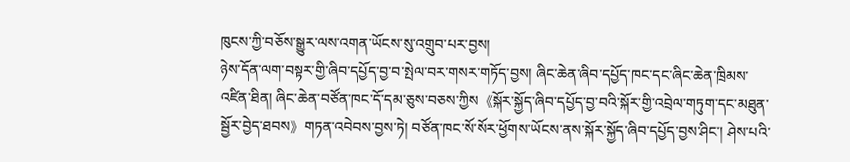ཁུངས་ཀྱི་བཅོས་སྒྱུར་ལས་འགན་ཡོངས་སུ་འགྲུབ་པར་བྱས།
ཉེས་དོན་ལག་བསྟར་གྱི་ཞིབ་དཔྱོད་བྱ་བ་སྤེལ་བར་གསར་གཏོད་བྱས། ཞིང་ཆེན་ཞིབ་དཔྱོད་ཁང་དང་ཞིང་ཆེན་ཁྲིམས་འཛིན་ཐིན། ཞིང་ཆེན་བཙོན་ཁང་དོ་དམ་ཅུས་བཅས་ཀྱིས《སྐོར་སྐྱོད་ཞིབ་དཔྱོད་བྱ་བའི་སྐོར་གྱི་འབྲེལ་གཏུག་དང་མཐུན་སྦྱོར་བྱེད་ཐབས》གཏན་འབེབས་བྱས་ཏེ། བཙོན་ཁང་སོ་སོར་ཕྱོགས་ཡོངས་ནས་སྐོར་སྐྱོད་ཞིབ་དཔྱོད་བྱས་ཤིང་། ཤེས་པའི་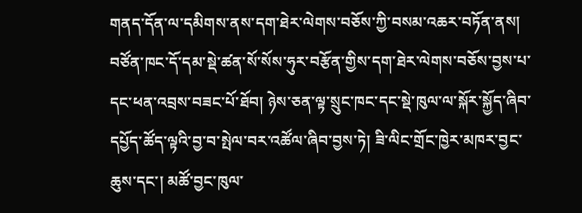གནད་དོན་ལ་དམིགས་ནས་དག་ཐེར་ལེགས་བཅོས་ཀྱི་བསམ་འཆར་བཏོན་ནས། བཙོན་ཁང་དོ་དམ་སྡེ་ཚན་སོ་སོས་ཧུར་བརྩོན་གྱིས་དག་ཐེར་ལེགས་བཅོས་བྱས་པ་དང་ཕན་འབྲས་བཟང་པོ་ཐོབ། ཉེས་ཅན་ལྟ་སྲུང་ཁང་དང་སྡེ་ཁུལ་ལ་སྐོར་སྐྱོད་ཞིབ་དཔྱོད་ཚོད་ལྟའི་བྱ་བ་སྤེལ་བར་འཚོལ་ཞིབ་བྱས་ཏེ། ཟི་ལིང་གྲོང་ཁྱེར་མཁར་བྱང་ཆུས་དང་། མཚོ་བྱང་ཁུལ་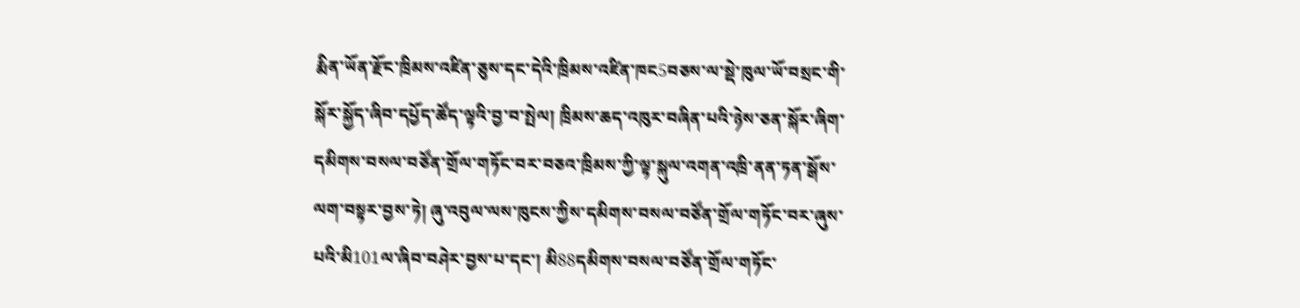རྨིན་ཡོན་རྫོང་ཁྲིམས་འཛིན་ཅུས་དང་དེའི་ཁྲིམས་འཛིན་ཁང5བཅས་ལ་སྡེ་ཁུལ་ཡོ་བསྲང་གི་སྐོར་སྐྱོད་ཞིབ་དཔྱོད་ཚོད་ལྟའི་བྱ་བ་སྤེལ། ཁྲིམས་ཆད་འཁུར་བཞིན་པའི་ཉེས་ཅན་སྐོར་ཞིག་དམིགས་བསལ་བཙོན་གྲོལ་གཏོང་བར་བཅའ་ཁྲིམས་ཀྱི་ལྟ་སྐུལ་འགན་འཁྲི་ནན་ཏན་སྒོས་ལག་བསྟར་བྱས་ཏེ། ཞུ་འབུལ་ལས་ཁུངས་ཀྱིས་དམིགས་བསལ་བཙོན་གྲོལ་གཏོང་བར་ཞུས་པའི་མི101ལ་ཞིབ་བཤེར་བྱས་པ་དང་། མི88དམིགས་བསལ་བཙོན་གྲོལ་གཏོང་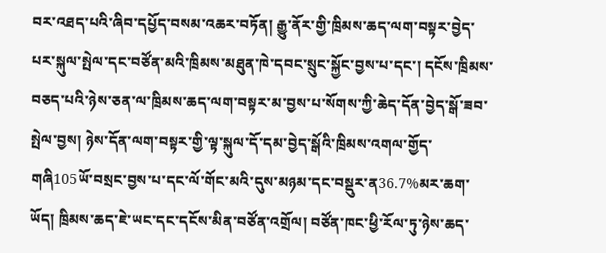བར་འཐད་པའི་ཞིབ་དཔྱོད་བསམ་འཆར་བཏོན། རྒྱུ་ནོར་གྱི་ཁྲིམས་ཆད་ལག་བསྟར་བྱེད་པར་སྐུལ་སྤེལ་དང་བཙོན་མའི་ཁྲིམས་མཐུན་ཁེ་དབང་སྲུང་སྐྱོང་བྱས་པ་དང་། དངོས་ཁྲིམས་བཅད་པའི་ཉེས་ཅན་ལ་ཁྲིམས་ཆད་ལག་བསྟར་མ་བྱས་པ་སོགས་ཀྱི་ཆེད་དོན་བྱེད་སྒོ་ཟབ་སྤེལ་བྱས། ཉེས་དོན་ལག་བསྟར་གྱི་ལྟ་སྐུལ་དོ་དམ་བྱེད་སྒོའི་ཁྲིམས་འགལ་གྱོད་གཞི105ཡོ་བསྲང་བྱས་པ་དང་ལོ་གོང་མའི་དུས་མཉམ་དང་བསྡུར་ན36.7%མར་ཆག་ཡོད། ཁྲིམས་ཆད་ཇེ་ཡང་དང་དངོས་མིན་བཙོན་འགྲོལ། བཙོན་ཁང་ཕྱི་རོལ་ཏུ་ཉེས་ཆད་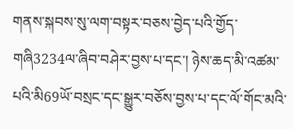གནས་སྐབས་སུ་ལག་བསྟར་བཅས་བྱེད་པའི་གྱོད་གཞི3234ལ་ཞིབ་བཤེར་བྱས་པ་དང་། ཉེས་ཆད་མི་འཚམ་པའི་མི69ཡོ་བསྲང་དང་སྒྱུར་བཅོས་བྱས་པ་དང་ལོ་གོང་མའི་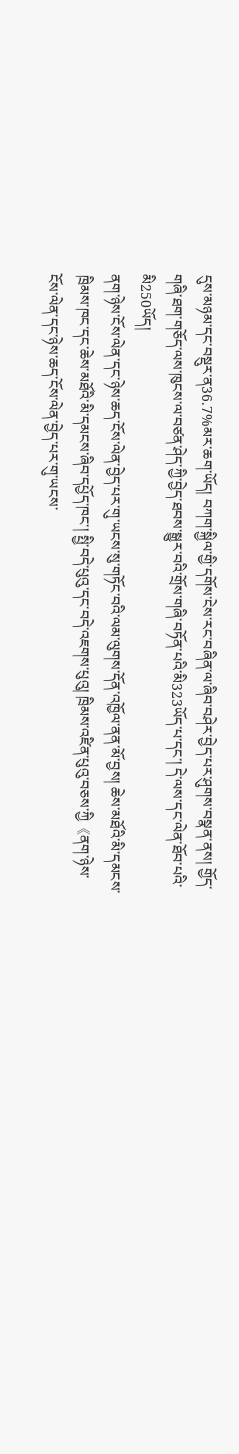དུས་མཉམ་དང་བསྡུར་ན36.7%མར་ཆག་ཡོད། བཀག་སྐྱིལ་གྱི་དགོས་ངེས་རང་བཞིན་ལ་ཞིབ་བཤེར་བྱེད་པར་ཤུགས་བསྣན་ནས། གྱོད་གཞི་ཐག་གཅོད་ལས་ཁུངས་ལ་བཙན་ཤེད་ཀྱི་བྱེད་ཐབས་སྒྱུར་བའི་གྲོས་གཞི་བཏོན་པའི་མི323ཡོད་པ་དང་། དེ་ལས་དང་ལེན་ཐོབ་པའི་མི250ཡོད།
ནག་ཉེས་ངོས་ལེན་དང་ཉེས་ཆད་ངོས་ལེན་བྱེད་པར་གུ་ཡངས་སུ་གཏོང་བའི་ལམ་ལུགས་དོན་འཁྱོལ་ནན་མོ་བྱས། ཆེས་མཐོའི་མི་དམངས་ཁྲིམས་ཁང་དང་ཆེས་མཐོའི་མི་དམངས་ཞིབ་དཔྱོད་ཁང་། སྤྱི་བདེ་པུའུ་དང་བདེ་འཇགས་པུའུ། ཁྲིམས་འཛིན་པུའུ་བཅས་ཀྱི《ནག་ཉེས་ངོས་ལེན་དང་ཉེས་ཆད་ངོས་ལེན་བྱེད་པར་གུ་ཡངས་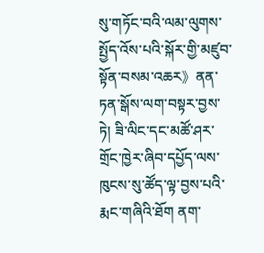སུ་གཏོང་བའི་ལམ་ལུགས་སྤྱོད་འོས་པའི་སྐོར་གྱི་མཛུབ་སྟོན་བསམ་འཆར》ནན་ཏན་སྒོས་ལག་བསྟར་བྱས་ཏེ། ཟི་ལིང་དང་མཚོ་ཤར་གྲོང་ཁྱེར་ཞིབ་དཔྱོད་ལས་ཁུངས་སུ་ཚོད་ལྟ་བྱས་པའི་རྨང་གཞིའི་ཐོག ནག་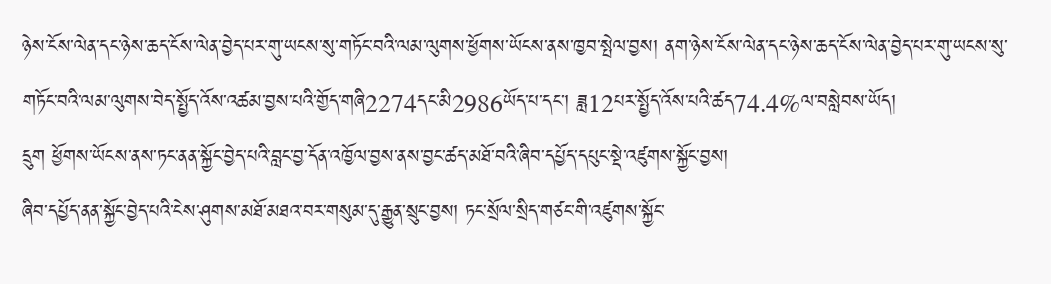ཉེས་ངོས་ལེན་དང་ཉེས་ཆད་ངོས་ལེན་བྱེད་པར་གུ་ཡངས་སུ་གཏོང་བའི་ལམ་ལུགས་ཕྱོགས་ཡོངས་ནས་ཁྱབ་སྤེལ་བྱས། ནག་ཉེས་ངོས་ལེན་དང་ཉེས་ཆད་ངོས་ལེན་བྱེད་པར་གུ་ཡངས་སུ་གཏོང་བའི་ལམ་ལུགས་བེད་སྤྱོད་འོས་འཚམ་བྱས་པའི་གྱོད་གཞི2274དང་མི2986ཡོད་པ་དང་། ཟླ12པར་སྤྱོད་འོས་པའི་ཚད74.4%ལ་བསླེབས་ཡོད།
དྲུག ཕྱོགས་ཡོངས་ནས་ཏང་ནན་སྐྱོང་བྱེད་པའི་བླང་བྱ་དོན་འཁྱོལ་བྱས་ནས་བྱང་ཚད་མཐོ་བའི་ཞིབ་དཔྱོད་དཔུང་སྡེ་འཛུགས་སྐྱོང་བྱས།
ཞིབ་དཔྱོད་ནན་སྐྱོང་བྱེད་པའི་ངེས་ཤུགས་མཐོ་མཐའ་བར་གསུམ་དུ་རྒྱུན་སྲུང་བྱས། ཏང་སྲོལ་སྲིད་གཙང་གི་འཛུགས་སྐྱོང་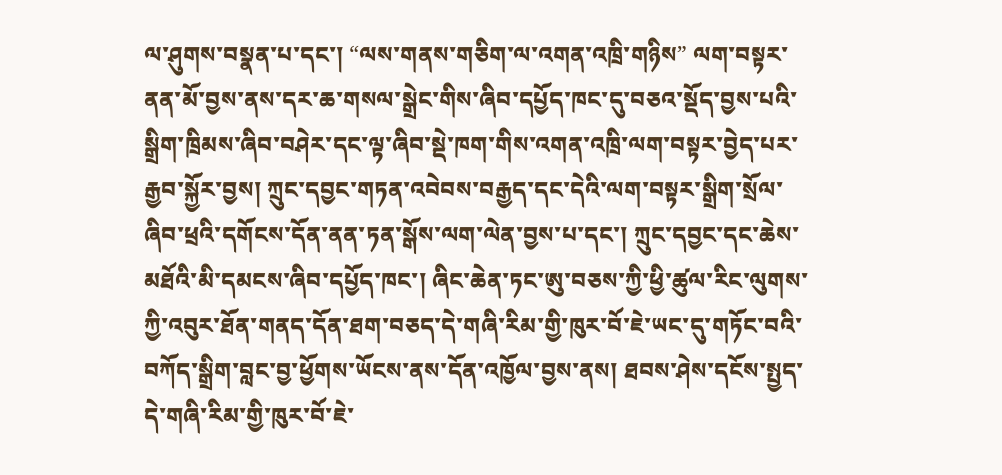ལ་ཤུགས་བསྣན་པ་དང་། “ལས་གནས་གཅིག་ལ་འགན་འཁྲི་གཉིས” ལག་བསྟར་ནན་མོ་བྱས་ནས་དར་ཆ་གསལ་སྒྲེང་གིས་ཞིབ་དཔྱོད་ཁང་དུ་བཅའ་སྡོད་བྱས་པའི་སྒྲིག་ཁྲིམས་ཞིབ་བཤེར་དང་ལྟ་ཞིབ་སྡེ་ཁག་གིས་འགན་འཁྲི་ལག་བསྟར་བྱེད་པར་རྒྱབ་སྐྱོར་བྱས། ཀྲུང་དབྱང་གཏན་འབེབས་བརྒྱད་དང་དེའི་ལག་བསྟར་སྒྲིག་སྲོལ་ཞིབ་ཕྲའི་དགོངས་དོན་ནན་ཏན་སྒོས་ལག་ལེན་བྱས་པ་དང་། ཀྲུང་དབྱང་དང་ཆེས་མཐོའི་མི་དམངས་ཞིབ་དཔྱོད་ཁང་། ཞིང་ཆེན་ཏང་ཨུ་བཅས་ཀྱི་ཕྱི་ཚུལ་རིང་ལུགས་ཀྱི་འབུར་ཐོན་གནད་དོན་ཐག་བཅད་དེ་གཞི་རིམ་གྱི་ཁུར་བོ་ཇེ་ཡང་དུ་གཏོང་བའི་བཀོད་སྒྲིག་བླང་བྱ་ཕྱོགས་ཡོངས་ནས་དོན་འཁྱོལ་བྱས་ནས། ཐབས་ཤེས་དངོས་སྤྱད་དེ་གཞི་རིམ་གྱི་ཁུར་བོ་ཇེ་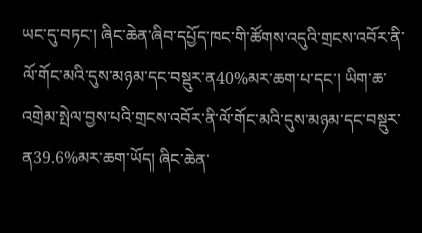ཡང་དུ་བཏང་། ཞིང་ཆེན་ཞིབ་དཔྱོད་ཁང་གི་ཚོགས་འདུའི་གྲངས་འབོར་ནི་ལོ་གོང་མའི་དུས་མཉམ་དང་བསྡུར་ན40%མར་ཆག་པ་དང་། ཡིག་ཆ་འགྲེམ་སྤེལ་བྱས་པའི་གྲངས་འབོར་ནི་ལོ་གོང་མའི་དུས་མཉམ་དང་བསྡུར་ན39.6%མར་ཆག་ཡོད། ཞིང་ཆེན་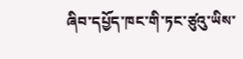ཞིབ་དཔྱོད་ཁང་གི་ཏང་ཙུའུ་ཡིས་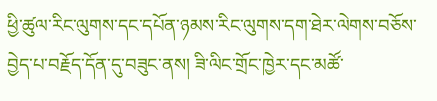ཕྱི་ཚུལ་རིང་ལུགས་དང་དཔོན་ཉམས་རིང་ལུགས་དག་ཐེར་ལེགས་བཅོས་བྱེད་པ་བརྗོད་དོན་དུ་བཟུང་ནས། ཟི་ལིང་གྲོང་ཁྱེར་དང་མཚོ་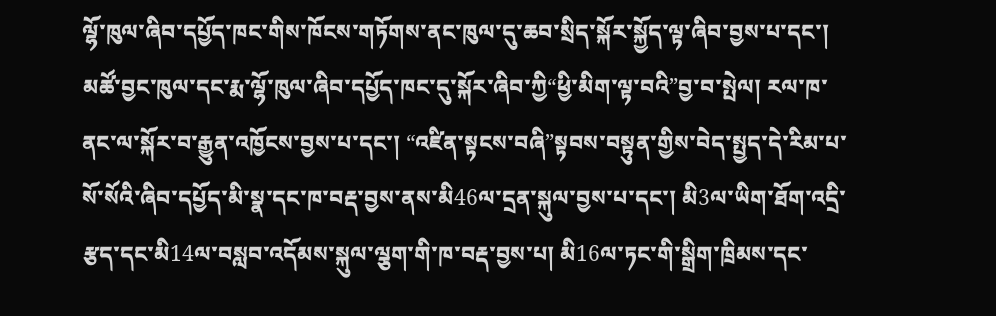ལྷོ་ཁུལ་ཞིབ་དཔྱོད་ཁང་གིས་ཁོངས་གཏོགས་ནང་ཁུལ་དུ་ཆབ་སྲིད་སྐོར་སྐྱོད་ལྟ་ཞིབ་བྱས་པ་དང་། མཚོ་བྱང་ཁུལ་དང་རྨ་ལྷོ་ཁུལ་ཞིབ་དཔྱོད་ཁང་དུ་སྐོར་ཞིབ་ཀྱི“ཕྱི་མིག་ལྟ་བའི”བྱ་བ་སྤེལ། རལ་ཁ་ནང་ལ་སྐོར་བ་རྒྱུན་འཁྱོངས་བྱས་པ་དང་། “འཛིན་སྟངས་བཞི”སྟབས་བསྟུན་གྱིས་བེད་སྤྱད་དེ་རིམ་པ་སོ་སོའི་ཞིབ་དཔྱོད་མི་སྣ་དང་ཁ་བརྡ་བྱས་ནས་མི46ལ་དྲན་སྐུལ་བྱས་པ་དང་། མི3ལ་ཡིག་ཐོག་འདྲི་རྩད་དང་མི14ལ་བསླབ་འདོམས་སྐུལ་ལྕག་གི་ཁ་བརྡ་བྱས་པ། མི16ལ་ཏང་གི་སྒྲིག་ཁྲིམས་དང་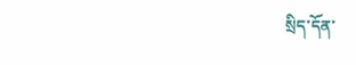སྲིད་དོན་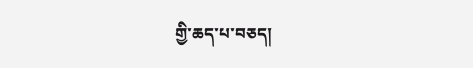གྱི་ཆད་པ་བཅད།